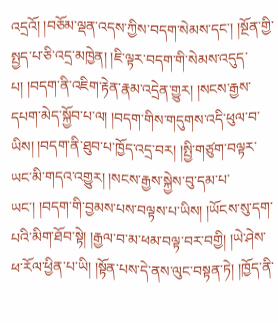འདྲའོ། །བཅོམ་ལྡན་འདས་ཀྱིས་བདག་སེམས་དང་། །སྔོན་གྱི་སྤྱད་པ་ཅི་འདྲ་མཁྱེན། །ཇི་ལྟར་བདག་གི་སེམས་འདུད་པ། །བདག་ནི་འཇིག་རྟེན་རྣམ་འདྲེན་གྱུར། །སངས་རྒྱས་དཔག་མེད་སྐྱོབ་པ་ལ། །བདག་གིས་གདུགས་འདི་ཕུལ་བ་ཡིས། །བདག་ནི་ཐུབ་པ་ཁྱོད་འདྲ་བར། །སྤྱི་གཙུག་བལྟར་ཡང་མི་གདའ་འགྱུར། །སངས་རྒྱས་སྐྱེས་བུ་དམ་པ་ཡང་། །བདག་གི་བྱམས་པས་བལྟས་པ་ཡིས། །ཡོངས་སུ་དག་པའི་མིག་ཐོབ་སྟེ། །རྒྱལ་བ་མ་ཕམ་བལྟ་བར་བགྱི། །ཡེ་ཤེས་ཕ་རོལ་ཕྱིན་པ་ཡི། །སྟོན་པས་དེ་ནས་ལུང་བསྟན་ཏེ། །ཁྱོད་ནི་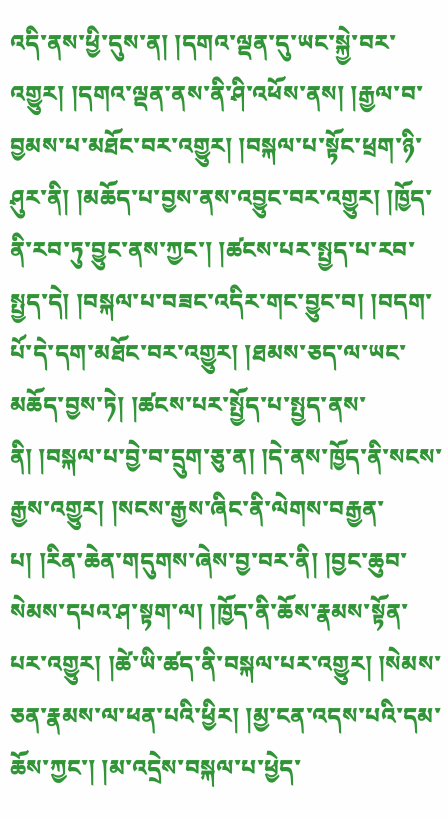འདི་ནས་ཕྱི་དུས་ན། །དགའ་ལྡན་དུ་ཡང་སྐྱེ་བར་འགྱུར། །དགའ་ལྡན་ནས་ནི་ཤི་འཕོས་ནས། །རྒྱལ་བ་བྱམས་པ་མཐོང་བར་འགྱུར། །བསྐལ་པ་སྟོང་ཕྲག་ཉི་ཤུར་ནི། །མཆོད་པ་བྱས་ནས་འབྱུང་བར་འགྱུར། །ཁྱོད་ནི་རབ་ཏུ་བྱུང་ནས་ཀྱང་། །ཚངས་པར་སྤྱད་པ་རབ་སྤྱད་དེ། །བསྐལ་པ་བཟང་འདིར་གང་བྱུང་བ། །བདག་པོ་དེ་དག་མཐོང་བར་འགྱུར། །ཐམས་ཅད་ལ་ཡང་མཆོད་བྱས་ཏེ། །ཚངས་པར་སྤྱོད་པ་སྤྱད་ནས་ནི། །བསྐལ་པ་བྱེ་བ་དྲུག་ཅུ་ན། །དེ་ནས་ཁྱོད་ནི་སངས་རྒྱས་འགྱུར། །སངས་རྒྱས་ཞིང་ནི་ལེགས་བརྒྱན་པ། །རིན་ཆེན་གདུགས་ཞེས་བྱ་བར་ནི། །བྱང་ཆུབ་སེམས་དཔའ་ཤ་སྟག་ལ། །ཁྱོད་ནི་ཆོས་རྣམས་སྟོན་པར་འགྱུར། །ཚེ་ཡི་ཚད་ནི་བསྐལ་པར་འགྱུར། །སེམས་ཅན་རྣམས་ལ་ཕན་པའི་ཕྱིར། །མྱ་ངན་འདས་པའི་དམ་ཆོས་ཀྱང་། །མ་འདྲེས་བསྐལ་པ་ཕྱེད་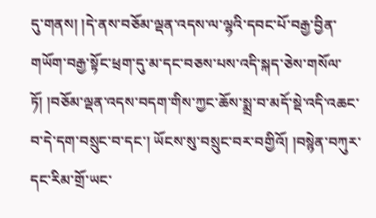དུ་གནས། །དེ་ནས་བཅོམ་ལྡན་འདས་ལ་ལྷའི་དབང་པོ་བརྒྱ་བྱིན་གཡོག་བརྒྱ་སྟོང་ཕྲག་དུ་མ་དང་བཅས་པས་འདི་སྐད་ཅེས་གསོལ་ཏོ། །བཅོམ་ལྡན་འདས་བདག་གིས་ཀྱང་ཆོས་སྨྲ་བ་མདོ་སྡེ་འདི་འཆང་བ་དེ་དག་བསྲུང་བ་དང་། ཡོངས་སུ་བསྲུང་བར་བགྱིའོ། །བསྙེན་བཀུར་དང་རིམ་གྲོ་ཡང་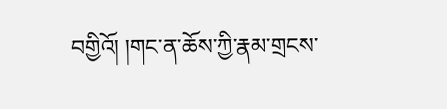བགྱིའོ། །གང་ན་ཆོས་ཀྱི་རྣམ་གྲངས་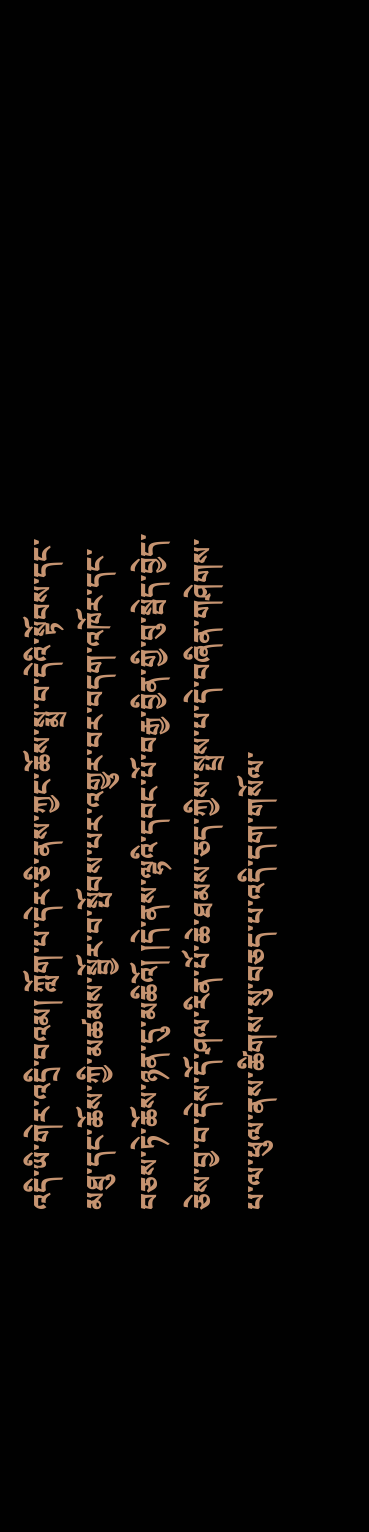འདི་ཡི་གེར་འདྲི་བའམ། ཀློག་པ་དེར་ཅི་ནས་ཀྱང་ཆོས་སྨྲ་བ་དེའི་སྟོབས་དང་མཐུ་དང་ཆོས་ཀྱི་མཚམས་སྦྱོར་བ་སྤོབས་པར་འགྱུར་བར་བདག་འཁོར་དང་བཅས་ཏེ་ཆོས་ཉན་དུ་མཆིའོ། །དེ་ནས་ལྷའི་དབང་པོ་བརྒྱ་བྱིན་གྱི་བུ་སྦེད་བྱེད་ཅེས་བྱ་བ་དེས་དོ་ཤལ་རིན་པོ་ཆེ་ཐམས་ཅད་ཀྱིས་སྤྲས་པ་དེ་བཞིན་གཤེགས་པ་ལ་ཕུལ་ནས་ཚིགས་སུ་བཅད་པ་འདི་དག་གསོལ་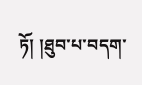ཏོ། །ཐུབ་པ་བདག་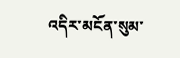འདིར་མངོན་སུམ་